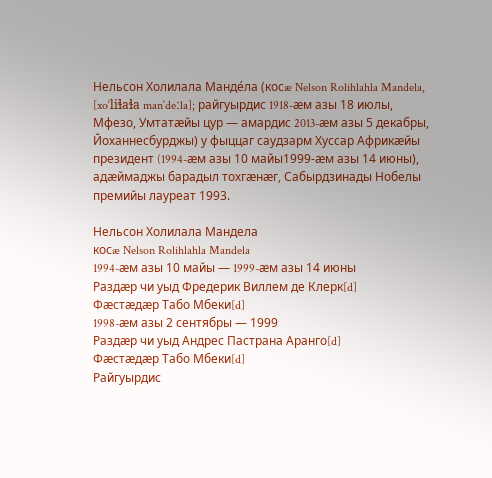Нельсон Холилала Манде́ла (косæ Nelson Rolihlahla Mandela, [xoˈliɬaɬa manˈdeːla]; райгуырдис 1918-æм азы 18 июлы, Мфезо, Умтатæйы цур — амардис 2013-æм азы 5 декабры, Йоханнесбурджы) у фыццаг саудзарм Хуссар Африкæйы президент (1994-æм азы 10 майы1999-æм азы 14 июны), адæймаджы барадыл тохгæнæг, Сабырдзинады Нобелы премийы лауреат 1993.

Нельсон Холилала Мандела
косæ Nelson Rolihlahla Mandela
1994-æм азы 10 майы — 1999-æм азы 14 июны
Раздæр чи уыд Фредерик Виллем де Клерк[d]
Фæстæдæр Табо Мбеки[d]
1998-æм азы 2 сентябры — 1999
Раздæр чи уыд Андрес Пастрана Аранго[d]
Фæстæдæр Табо Мбеки[d]
Райгуырдис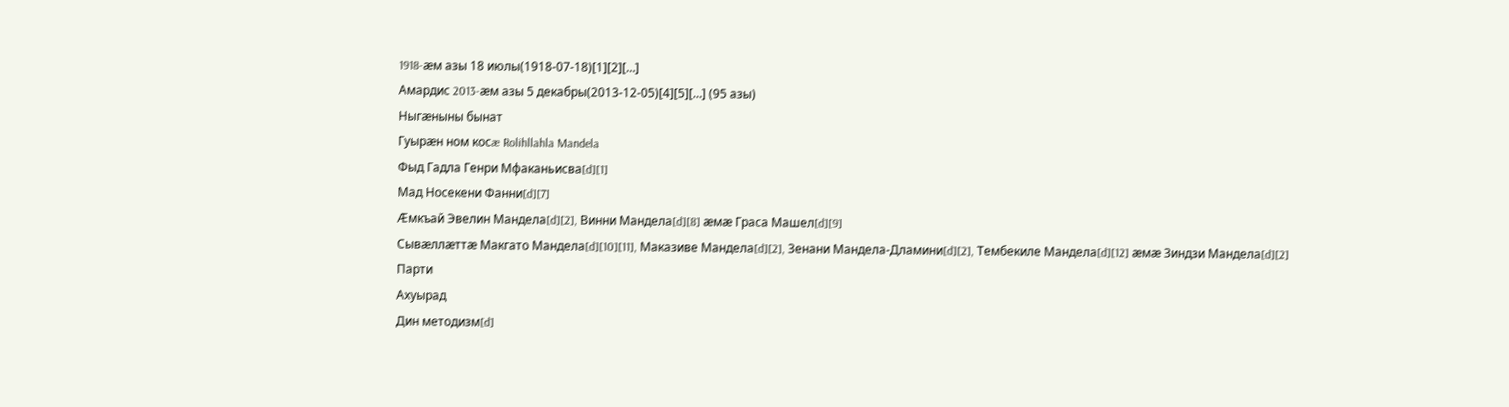1918-æм азы 18 июлы(1918-07-18)[1][2][…]
Амардис 2013-æм азы 5 декабры(2013-12-05)[4][5][…] (95 азы)
Ныгæныны бынат
Гуырæн ном косæ Rolihllahla Mandela
Фыд Гадла Генри Мфаканьисва[d][1]
Мад Носекени Фанни[d][7]
Æмкъай Эвелин Мандела[d][2], Винни Мандела[d][8] æмæ Граса Машел[d][9]
Сывæллæттæ Макгато Мандела[d][10][11], Маказиве Мандела[d][2], Зенани Мандела-Дламини[d][2], Тембекиле Мандела[d][12] æмæ Зиндзи Мандела[d][2]
Парти
Ахуырад
Дин методизм[d]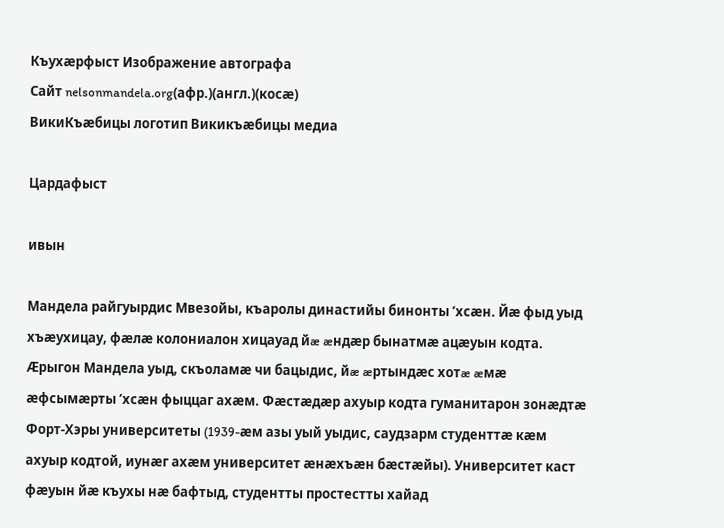Къухæрфыст Изображение автографа
Сайт nelsonmandela.org(афр.)(англ.)(косæ)
ВикиКъæбицы логотип Викикъæбицы медиа

Цардафыст

ивын

Мандела райгуырдис Мвезойы, къаролы династийы бинонты ’хсæн. Йæ фыд уыд хъæухицау, фæлæ колониалон хицауад йæ æндæр бынатмæ ацæуын кодта. Æрыгон Мандела уыд, скъоламæ чи бацыдис, йæ æртындæс хотæ æмæ æфсымæрты ’хсæн фыццаг ахæм. Фæстæдæр ахуыр кодта гуманитарон зонæдтæ Форт-Хэры университеты (1939-æм азы уый уыдис, саудзарм студенттæ кæм ахуыр кодтой, иунæг ахæм университет æнæхъæн бæстæйы). Университет каст фæуын йæ къухы нæ бафтыд, студентты простестты хайад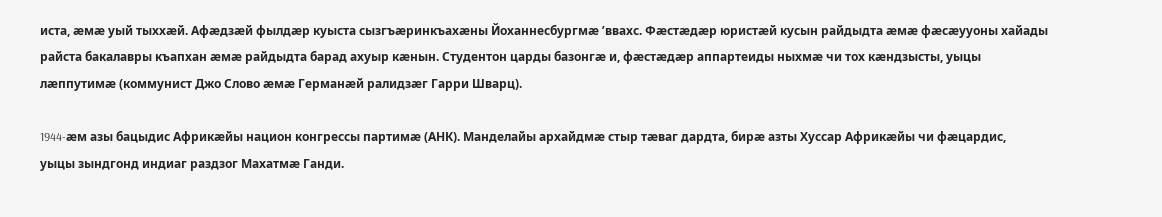иста, æмæ уый тыххæй. Афæдзæй фылдæр куыста сызгъæринкъахæны Йоханнесбургмæ ’ввахс. Фæстæдæр юристæй кусын райдыдта æмæ фæсæууоны хайады райста бакалавры къапхан æмæ райдыдта барад ахуыр кæнын. Студентон царды базонгæ и, фæстæдæр аппартеиды ныхмæ чи тох кæндзысты, уыцы лæппутимæ (коммунист Джо Слово æмæ Германæй ралидзæг Гарри Шварц).

1944-æм азы бацыдис Африкæйы национ конгрессы партимæ (АНК). Манделайы архайдмæ стыр тæваг дардта, бирæ азты Хуссар Африкæйы чи фæцардис, уыцы зындгонд индиаг раздзог Махатмæ Ганди.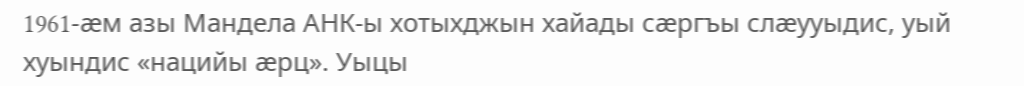1961-æм азы Мандела АНК-ы хотыхджын хайады сæргъы слæууыдис, уый хуындис «нацийы æрц». Уыцы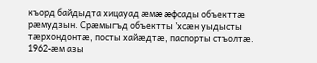къорд байдыдта хицауад æмæ æфсады объекттæ рæмудзын. Срæмыгъд объектты ’хсæн уыдысты тæрхондонтæ, посты хайæдтæ, паспорты стъолтæ. 1962-æм азы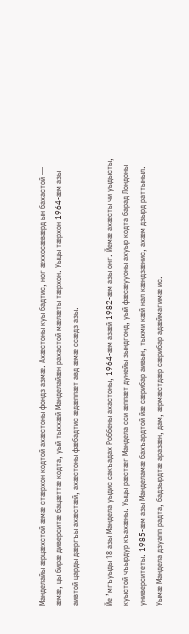Манделайы æрцæхстой æмæ стæрхон кодтой ахæстоны фондз азмæ. Ахæстоны куы бадтис, ног æххосæвæрд ын бахастой — æмæ, цы бирæ диверситæ бацæттæ кодта, уый тыххæй Манделайæн рахастой мæлæты тæрхон. Уыцы тæрхон 1964-æм азы аивтой царды дæргъы ахæстæй, ахæстоны фæбадтис æдæппæт авд æмæ ссæдз азы.

Йе ’мгъуыды 18 азы Мандела уыдис сакъадах Роббены ахастоны, 1964-æм азæй 1982-æм азы онг. Йемæ ахæсты чи уыдысты, куыстой чъырдур къахæны. Уыцы рæстæг Мандела сси æппæт дунейы зындгонд, уый фæсæууоны ахуыр кодта барад Лондоны университеты. 1985-æм азы Манделамæ бахъардтой йæ сæрибар аивын, тыхми кæй нал кæндзæнис, ахæм дзырд раттыныл. Уымæ Мандела дзуапп радта, бадзырдтæ аразæн, дам, æрмæстдæр сæрибар адæймагимæ ис.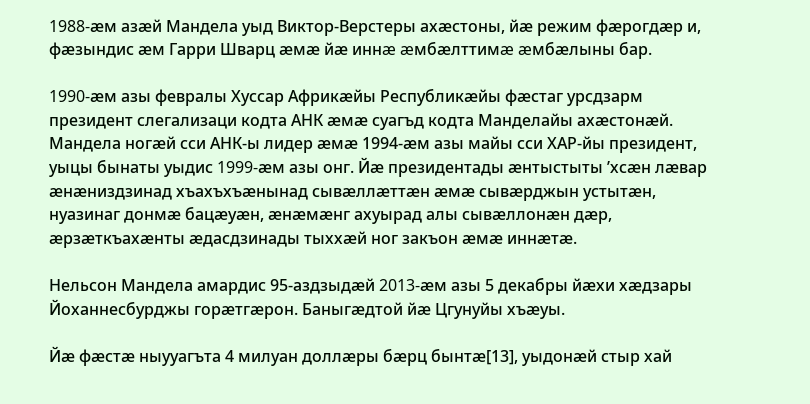1988-æм азæй Мандела уыд Виктор-Верстеры ахæстоны, йæ режим фæрогдæр и, фæзындис æм Гарри Шварц æмæ йæ иннæ æмбæлттимæ æмбæлыны бар.

1990-æм азы февралы Хуссар Африкæйы Республикæйы фæстаг урсдзарм президент слегализаци кодта АНК æмæ суагъд кодта Манделайы ахæстонæй. Мандела ногæй сси АНК-ы лидер æмæ 1994-æм азы майы сси ХАР-йы президент, уыцы бынаты уыдис 1999-æм азы онг. Йæ президентады æнтыстыты ’хсæн лæвар æнæниздзинад хъахъхъæнынад сывæллæттæн æмæ сывæрджын устытæн, нуазинаг донмæ бацæуæн, æнæмæнг ахуырад алы сывæллонæн дæр, æрзæткъахæнты æдасдзинады тыххæй ног закъон æмæ иннæтæ.

Нельсон Мандела амардис 95-аздзыдæй 2013-æм азы 5 декабры йæхи хæдзары Йоханнесбурджы горæтгæрон. Баныгæдтой йæ Цгунуйы хъæуы.

Йæ фæстæ ныууагъта 4 милуан доллæры бæрц бынтæ[13], уыдонæй стыр хай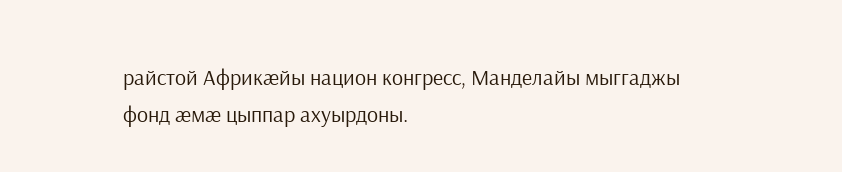райстой Африкæйы национ конгресс, Манделайы мыггаджы фонд æмæ цыппар ахуырдоны.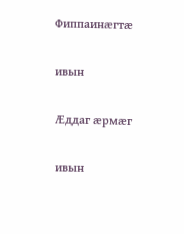Фиппаинæгтæ

ивын

Æддаг æрмæг

ивын